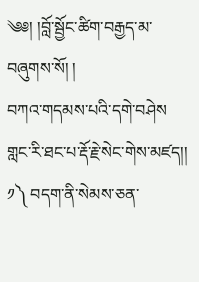༄༅། །བློ་སྦྱོང་ཚིག་བརྒྱད་མ་བཞུགས་སོ། །
བཀའ་གདམས་པའི་དགེ་བཤེས གླང་རི་ཐང་པ་རྡོ་རྗེ་སེང་གེས་མཛད།།
༡༽ བདག་ནི་སེམས་ཅན་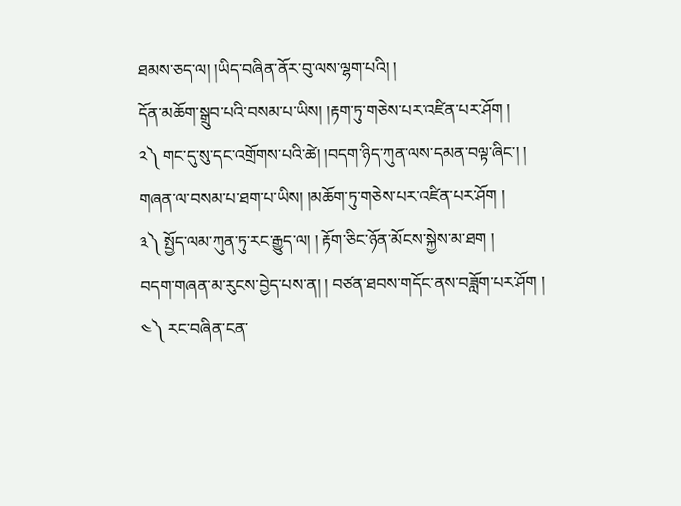ཐམས་ཅད་ལ། །ཡིད་བཞིན་ནོར་བུ་ལས་ལྷག་པའི། །
དོན་མཆོག་སྒྲུབ་པའི་བསམ་པ་ཡིས། །རྟག་ཏུ་གཅེས་པར་འཛིན་པར་ཤོག །
༢༽ གང་དུ་སུ་དང་འགྲོགས་པའི་ཚེ། །བདག་ཉིད་ཀུན་ལས་དམན་བལྟ་ཞིང་། །
གཞན་ལ་བསམ་པ་ཐག་པ་ཡིས། །མཆོག་ཏུ་གཅེས་པར་འཛིན་པར་ཤོག །
༣༽ སྤྱོད་ལམ་ཀུན་ཏུ་རང་རྒྱུད་ལ། ། རྟོག་ཅིང་ཉོན་མོངས་སྐྱེས་མ་ཐག །
བདག་གཞན་མ་རུངས་བྱེད་པས་ན། ། བཙན་ཐབས་གདོང་ནས་བཟློག་པར་ཤོག །
༤༽ རང་བཞིན་ངན་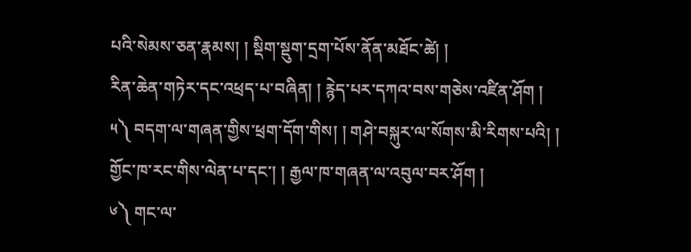པའི་སེམས་ཅན་རྣམས། ། སྡིག་སྡུག་དྲག་པོས་ནོན་མཐོང་ཚེ། །
རིན་ཆེན་གཏེར་དང་འཕྲད་པ་བཞིན། ། རྙེད་པར་དཀའ་བས་གཅེས་འཛིན་ཤོག །
༥༽ བདག་ལ་གཞན་གྱིས་ཕྲག་དོག་གིས། ། གཤེ་བསྐུར་ལ་སོགས་མི་རིགས་པའི། །
གྱོང་ཁ་རང་གིས་ལེན་པ་དང་། ། རྒྱལ་ཁ་གཞན་ལ་འབུལ་བར་ཤོག །
༦༽ གང་ལ་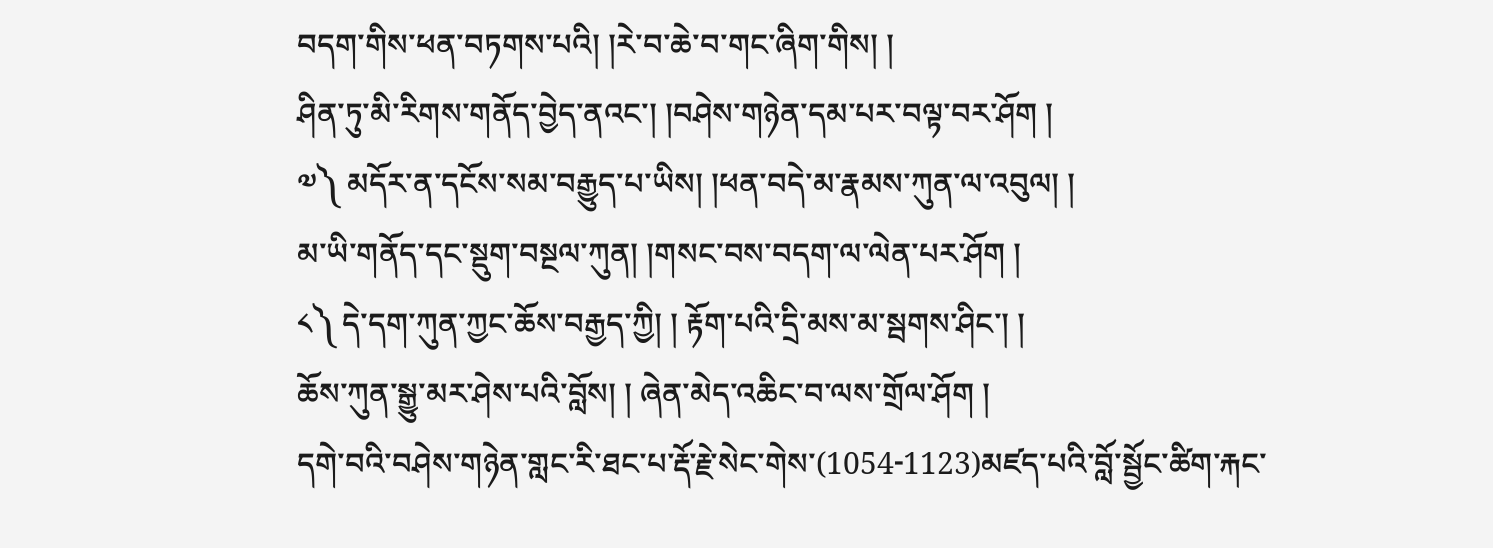བདག་གིས་ཕན་བཏགས་པའི། །རེ་བ་ཆེ་བ་གང་ཞིག་གིས། །
ཤིན་ཏུ་མི་རིགས་གནོད་བྱེད་ནའང་། །བཤེས་གཉེན་དམ་པར་བལྟ་བར་ཤོག །
༧༽ མདོར་ན་དངོས་སམ་བརྒྱུད་པ་ཡིས། །ཕན་བདེ་མ་རྣམས་ཀུན་ལ་འབུལ། །
མ་ཡི་གནོད་དང་སྡུག་བསྔལ་ཀུན། །གསང་བས་བདག་ལ་ལེན་པར་ཤོག །
༨༽ དེ་དག་ཀུན་ཀྱང་ཆོས་བརྒྱད་ཀྱི། ། རྟོག་པའི་དྲི་མས་མ་སྦགས་ཤིང་། །
ཆོས་ཀུན་སྒྱུ་མར་ཤེས་པའི་བློས། ། ཞེན་མེད་འཆིང་བ་ལས་གྲོལ་ཤོག །
དགེ་བའི་བཤེས་གཉེན་གླང་རི་ཐང་པ་རྡོ་རྗེ་སེང་གེས་(1054-1123)མཛད་པའི་བློ་སྦྱོང་ཚིག་རྐང་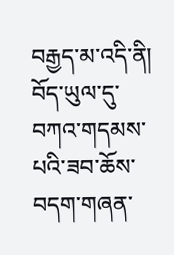བརྒྱད་མ་འདི་ནི། བོད་ཡུལ་དུ་བཀའ་གདམས་པའི་ཟབ་ཆོས་བདག་གཞན་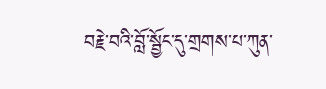བརྗེ་བའི་བློ་སྦྱོང་དུ་གྲགས་པ་ཀུན་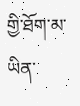གྱི་ཐོག་མ་ཡིན་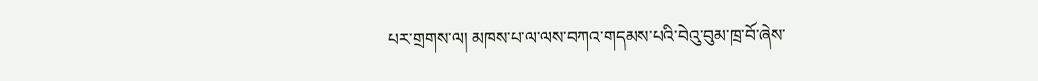པར་གྲགས་ལ། མཁས་པ་ལ་ལས་བཀའ་གདམས་པའི་བེའུ་བུམ་ཁྲ་བོ་ཞེས་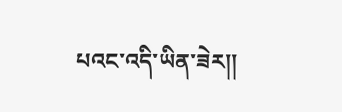པའང་འདི་ཡིན་ཟེར།།